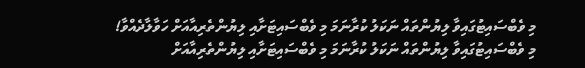މި ވެބްސައިޓުގައިވާ ލިޔުންތައް ނަކަލު ކުރާނަމަ މި ވެބްސައިޓަށާއި ލިޔުންތެރިއާއަށް ހަވާލާދެއްވާ!
މި ވެބްސައިޓުގައިވާ ލިޔުންތައް ނަކަލު ކުރާނަމަ މި ވެބްސައިޓަށާއި ލިޔުންތެރިއާއަށް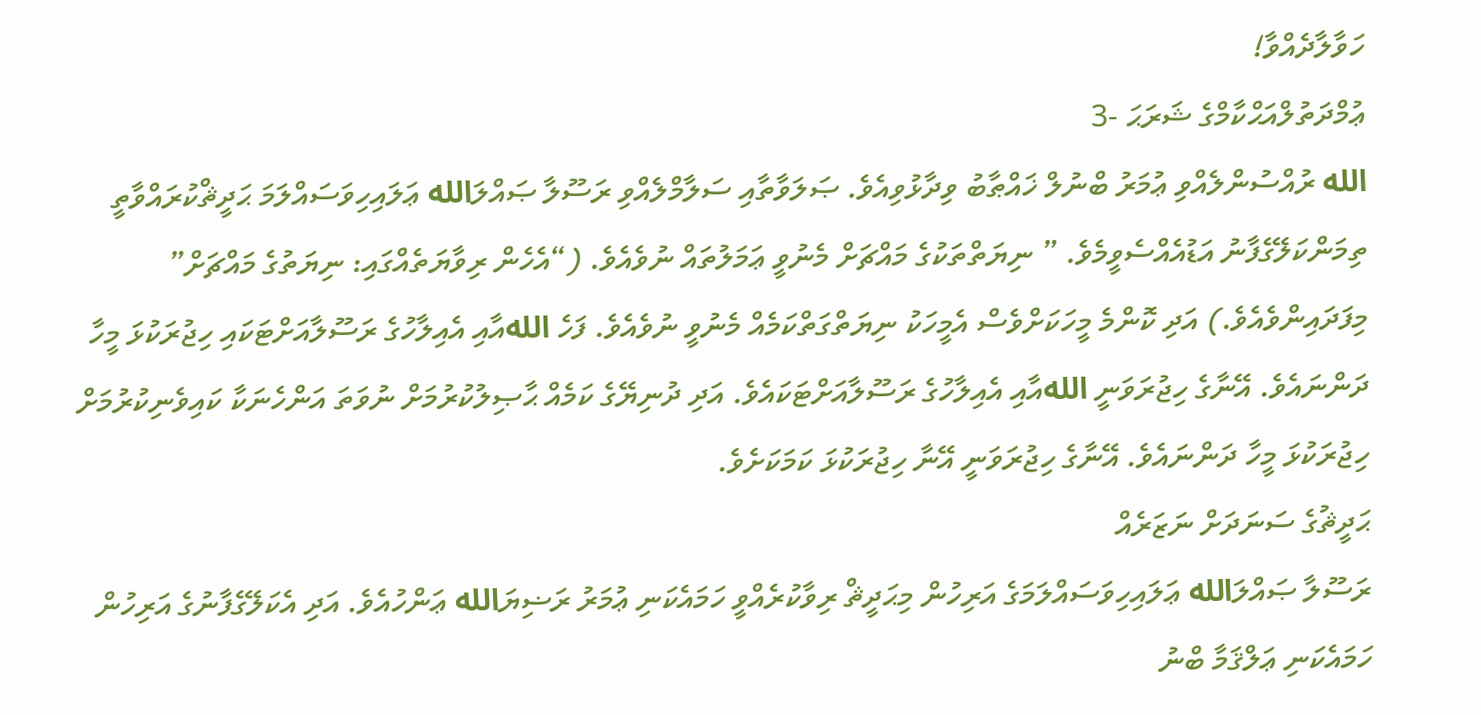ހަވާލާދެއްވާ!
ޢުމްދަތުލްއަޙްކާމްގެ ޝަރަޙަ -3
الله ރުއްސުންލެއްވި ޢުމަރު ބްނުލް ޚައްޠާބު ވިދާޅުވިއެވެ. ޞަލަވާތާއި ސަލާމްލެއްވި ރަސޫލާ ޞައްލަالله ޢަލައިހިވަސައްލަމަ ޙަދީޘްކުރައްވާތީ ތިމަންކަލޭގެފާނު އަޑުއެއްސެވީމެވެ. ” ނިޔަތްތަކުގެ މައްޗަށް މެނުވީ ޢަމަލުތައް ނުވެއެވެ. (“އެހެން ރިވާޔަތެއްގައި: ނިޔަތުގެ މައްޗަށް” މިފަދައިންވެއެވެ.) އަދި ކޮންމެ މީހަކަށްވެސް އެމީހަކު ނިޔަތްގަތްކަމެއް މެނުވީ ނުވެއެވެ. ފަހެ اللهއާއި އެއިލާހުގެ ރަސޫލާއަށްޓަކައި ހިޖުރަކުޅަ މީހާ ދަންނައެވެ. އޭނާގެ ހިޖުރަވަނީ اللهއާއި އެއިލާހުގެ ރަސޫލާއަށްޓަކައެވެ. އަދި ދުނިޔޭގެ ކަމެއް ޙާޞިލުކުރުމަށް ނުވަތަ އަންހެނަކާ ކައިވެނިކުރުމަށް ހިޖުރަކުޅަ މީހާ ދަންނައެވެ. އޭނާގެ ހިޖުރަވަނީ އޭނާ ހިޖުރަކުޅަ ކަމަކަށެވެ.
ޙަދީޘުގެ ސަނަދަށް ނަޒަރެއް
ރަސޫލާ ޞައްލަالله ޢަލައިހިވަސައްލަމަގެ އަރިހުން މިޙަދީޘް ރިވާކުރެއްވީ ހަމައެކަނި ޢުމަރު ރަޟިޔަالله ޢަންހުއެވެ. އަދި އެކަލޭގެފާނުގެ އަރިހުން ހަމައެކަނި ޢަލްޤަމާ ބްނު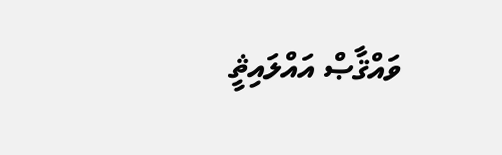ވައްޤާޞް އައްލައިޘީ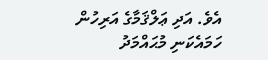އެވެ. އަދި ޢަލްޤަމާގެ އަރިހުން ހަމައެކަނި މުޙައްމަދު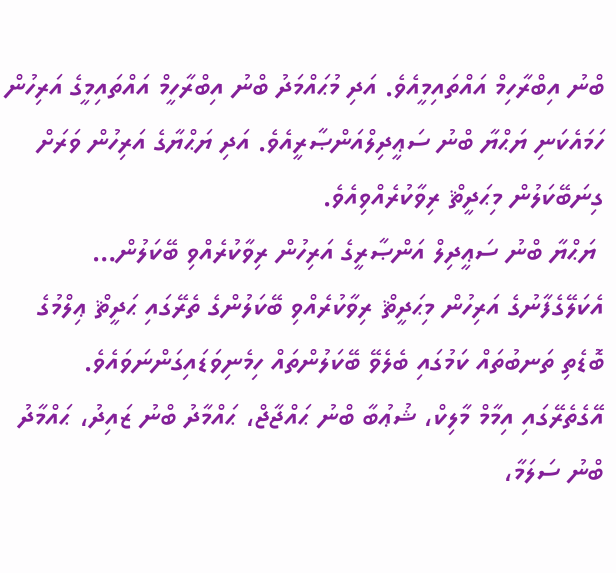ބްނު އިބްރާހިމް އައްތައިމީއެވެ. އަދި މުޙައްމަދު ބްނު އިބްރާހީމް އައްތައިމީގެ އަރިހުން ހަމައެކަނި ޔަޙްޔާ ބްނު ސަޢީދިލްއަންޞާރީއެވެ. އަދި ޔަޙްޔާގެ އަރިހުން ވަރަށް ގިނަބޭކަލުން މިޙަދީޘް ރިވާކުރެއްވިއެވެ.
 ޔަޙްޔާ ބްނު ސަޢީދިލް އަންޞާރީގެ އަރިހުން ރިވާކުރެއްވި ބޭކަލުން…
އެކަލޭގެފާނުގެ އަރިހުން މިޙަދީޘް ރިވާކުރެއްވި ބޭކަލުންގެ ތެރޭގައި ޙަދީޘް ޢިލްމުގެ ބޮޑެތި ތަނބުތައް ކަމުގައި ބެލެވޭ ބޭކަލުންތައް ހިމެނިވަޑައިގަންނަވައެވެ. އޭގެތެރޭގައި އިމާމް މާލިކް، ޝުޢުބާ ބްނު ޙައްޖާޖް، ޙައްމާދު ބްނު ޒައިދު، ޙައްމާދު ބްނު ސަލަމާ،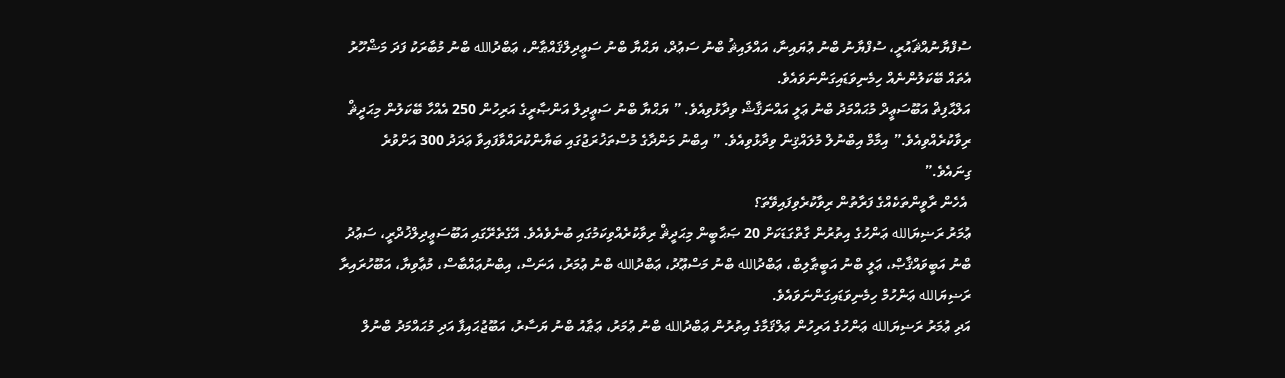ސުފްޔާނުއްޘައުރީ، ސުފްޔާނު ބްނު ޢުޔައިނާ، އައްލައިޘު ބްނު ސަޢުދް، ޔަޙްޔާ ބްނު ސަޢީދިލްޤައްޠާން، ޢަބްދުالله ބްނު މުބާރަކު ފަދަ މަޝްހޫރު އެތައް ބޭކަލުންނެއް ހިމެނިވަޑައިގަންނަވައެވެ.
އަލްޙާފިޡް އަބޫސަޢީދް މުޙައްމަދު ބްނު ޢަލީ އައްނަޤާޝް ވިދާޅުވިއެވެ. ” ޔަޙްޔާ ބްނު ސަޢީދިލް އަންޞާރީގެ އަރިހުން 250 އެއްހާ ބޭކަލުން މިޙަދީޘް ރިވާކުރެއްވިއެވެ.” އިމާމް އިބްނުލް މުލައްޤިން ވިދާޅުވިއެވެ. ” އިބްނު މަންދާގެ މުސްތަޚުރަޖުގައި ބަޔާންކުރައްވާފައިވާ ޢަދަދު 300 އަށްވުރެ ގިނައެވެ.”
 އެހެން ރާވީންތަކެއްގެ ފަރާތުން ރިވާކުރެވިފައިވޭތަ؟
ޢުމަރު ރަޟިޔަالله ޢަންހުގެ އިތުރުން ގާތްގަޑަކަށް 20 ޞަޙާބީން މިޙަދީޘް ރިވާކުރެއްވިކަމުގައި ބުނެވެއެވެ. އޭގެތެރޭގައި އަބޫސަޢީދިލްޚުދްރީ، ސަޢުދު ބްނު އަބީވައްޤާޞް، ޢަލީ ބްނު އަބީޠާލިބް، ޢަބްދުالله ބްނު މަސްޢޫދު، ޢަބްދުالله ބްނު ޢުމަރު، އަނަސް، އިބްނުޢައްބާސް، މުޢާވިޔާ، އަބޫހުރައިރާ ރަޟިޔަالله ޢަންހުމް ހިމެނިވަޑައިގަންނަވައެވެ.
އަދި ޢުމަރު ރަޟިޔަالله ޢަންހުގެ އަރިހުން ޢަލްޤަމާގެ އިތުރުން ޢަބްދުالله ބްނު ޢުމަރު، ޢަޠާއު ބްނު ޔަސާރު، އަބޫޖުޙައިފާ އަދި މުޙައްމަދު ބްނުލް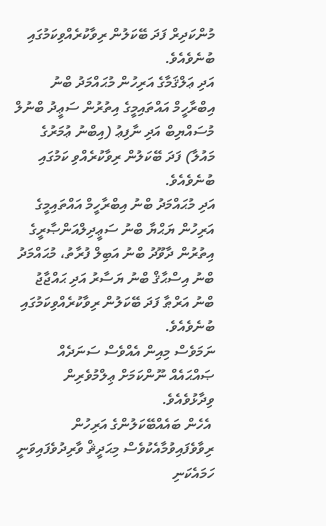މުންކަދިރް ފަދަ ބޭކަލުން ރިވާކުރެއްވިކަމުގައި ބުނެވެއެވެ.
އަދި ޢަލްޤަމާގެ އަރިހުން މުޙައްމަދު ބްނު އިބްރާހީމް އައްތައިމީގެ އިތުރުން ސަޢީދު ބްނުލް މުސައްޔިބް އަދި ނާފިޢު (އިބްނު ޢުމަރުގެ މައުލާ) ފަދަ ބޭކަލުން ރިވާކުރެއްވި ކަމުގައި ބުނެވެއެވެ.
އަދި މުޙައްމަދު ބްނު އިބްރާހީމް އައްތައިމީގެ އަރިހުން ޔަޙްޔާ ބްނު ސަޢީދިލްއަންޞާރީގެ އިތުރުން ދާވޫދު ބްނު އަބިލް ފުރާތު، މުޙައްމަދު ބްނު އިސްޙާޤް ބްނު ޔަސާރު އަދި ޙައްޖާޖު ބްނު އަރްޠާ ފަދަ ބޭކަލުން ރިވާކުރެއްވިކަމުގައި ބުނެވެއެވެ.
ނަމަވެސް މިއިން އެއްވެސް ސަނަދެއް ޞައްޙައެއް ނޫންކަމަށް ޢިލްމުވެރިން ވިދާޅުވެއެވެ.
 އެހެން ބައެއްބޭކަލުންގެ އަރިހުން ރިވާވެފައިވުމާއެކުވެސް މިޙަދީޘް ވާރިދުވެފައިވަނީ ހަމައެކަނި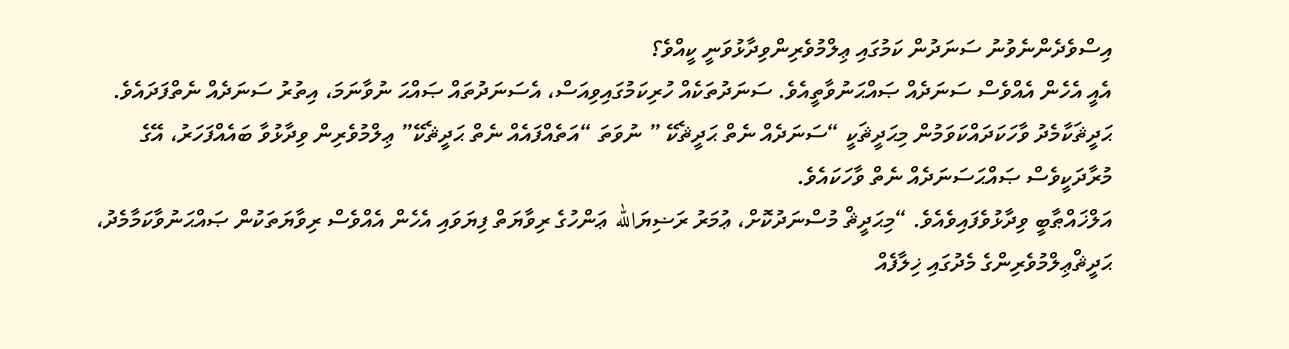އިސްވެދެންނެވުނު ސަނަދުން ކަމުގައި ޢިލްމުވެރިންވިދާޅުވަނީ ކީއްވެ؟
އެއީ އެހެން އެއްވެސް ސަނަދެއް ޞައްޙަނުވާތީއެވެ. ސަނަދުތަކެއް ހުރިކަމުގައިވިއަސް، އެސަނަދުތައް ޞައްޙަ ނުވާނަމަ، އިތުރު ސަނަދެއް ނެތްފަދައެވެ.
ޙަދީޘަކާމެދު ވާހަކަދައްކަވަމުން މިޙަދީޘަކީ “ސަނަދެއް ނެތް ޙަދީޘެކޭ ” ނުވަތަ “އަތެއްފައެއް ނެތް ޙަދީޘެކޭ” ޢިލްމުވެރިން ވިދާޅުވާ ބައެއްފަހަރު، އޭގެ މުރާދަކީވެސް ޞައްޙަސަނަދެއް ނެތް ވާހަކައެވެ.
އަލްޚައްޠާބީ ވިދާޅުވެފައިވެއެވެ. “މިޙަދީޘް މުސްނަދުކޮށް، ޢުމަރު ރަޟިޔަالله ޢަންހުގެ ރިވާޔަތް ފިޔަވައި އެހެން އެއްވެސް ރިވާޔަތަކުން ޞައްޙަނުވާކަމާމެދު، ޙަދީޘްޢިލްމުވެރިންގެ މެދުގައި ޚިލާފެއް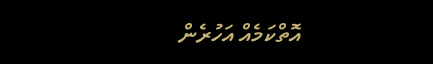އޮތްކަމެއް އަހުރެން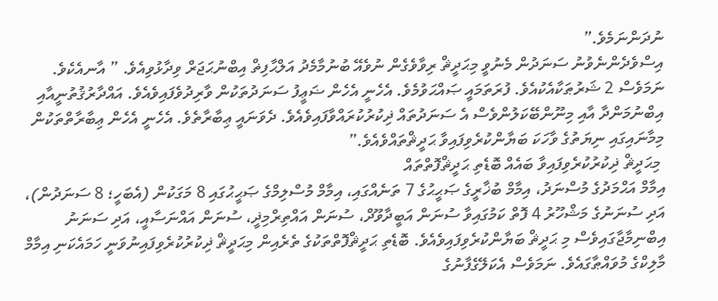ނުދަންނަމެވެ.”
އިސްވެދެންނެވުނު ސަނަދުން މެނުވީ މިޙަދީޘް ރިވާވެގެން ނުވެއޭ ބުނުމާމެދު އަލްޙާފިޡް އިބްނުޙަޖަރް ވިދާޅުވިއެވެ. ” އާނއެކެވެ. ނަމަވެސް 2 ޝަރުޠަކާއެކުއެވެ. ފުރަތަމައީ ޞައްޙަވުމެވެ. އެހެނީ އެހެން ޟަޢީފު ސަނަދުތަކުން ވާރިދުވެފައިވެއެވެ. އައްދާރުޤުތުނީއާއި އިބްނުމަންދާ އާއި މިނޫންބޭކަލުންވެސް އެ ސަނަދުތައް ޛިކުރުކުރައްވާފައިވެއެވެ. ދެވަނައީ ޢިބާރާތެވެ. އެހެނީ އެހެން ޢިބާރާތްތަކުން މިމާނައިގައި ނިޔަތުގެ ވާހަކަ ބަޔާންކުރެވިފައިވާ ޙަދީޘްތައްވެއެވެ.”
 މިޙަދީޘް ޛިކުރުކުރެވިފައިވާ ބައެއް ބޮޑެތި ޙަދީޘްފޮތްތައް
އިމާމް އަޙްމަދުގެ މުސްނަދު، އިމާމް ބުޚާރީގެ ޞަޙީޙުގެ 7 ތަނެއްގައި، އިމާމް މުސްލިމްގެ ޞަޙީޙުގައި 8 މަގަކުން (އެބަހީ؛ 8 ސަނަދުން)، އަދި ސުނަނުގެ މަޝްހޫރު 4 ފޮތް ކަމުގައިވާ ސުނަން އަބީދާވޫދް، ސުނަން އައްތިރްމިޛީ، ސުނަން އައްނަސާއީ، އަދި ސަނަނު އިބްނިމާޖާގައިވެސް މި ޙަދީޘް ބަޔާންކުރެވިފައިވެއެވެ. ބޮޑެތި ޙަދީޘްފޮތްތަކުގެ ތެރެއިން މިޙަދީޘް ޛިކުރުކުރެވިފައިނުވަނީ ހަމައެކަނި އިމާމް މާލިކްގެ މުވައްޠާގައެވެ. ނަމަވެސް އެކަލޭގެފާނުގެ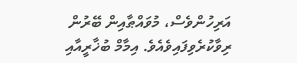އަރިހުންވެސް، މުވައްޠާއިން ބޭރުން ރިވާކުރެވިފައިވެއެވެ. އިމާމް ބުޚާރީއާއި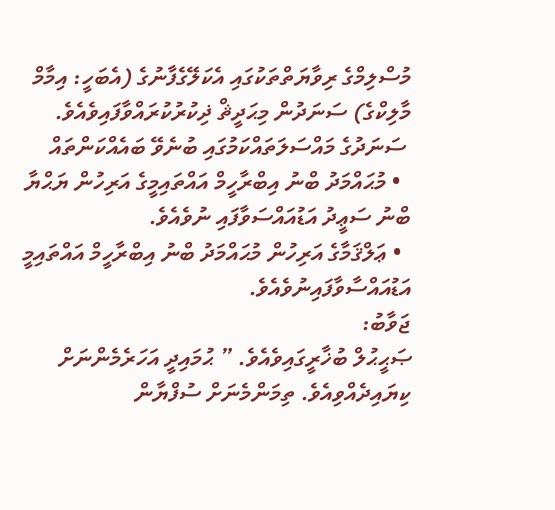މުސްލިމްގެ ރިވާޔަތްތަކުގައި އެކަލޭގެފާނުގެ (އެބަހީ: އިމާމް މާލިކްގެ) ސަނަދުން މިޙަދީޘް ޛިކުރުކުރައްވާފައިވެއެވެ.
 ސަނަދުގެ މައްސަލަތައްކަމުގައި ބުނެވޭ ބައެއްކަންތައް
  • މުޙައްމަދު ބްނު އިބްރާހީމް އައްތައިމީގެ އަރިހުން ޔަޙްޔާ ބްނު ސަޢީދު އަޑުއައްސަވާފައި ނުވެއެވެ.
  • ޢަލްޤަމާގެ އަރިހުން މުޙައްމަދު ބްނު އިބްރާހީމް އައްތައިމީ އަޑުއައްސާވާފައިނުވެއެވެ.
ޖަވާބު:
ޞަޙީޙުލް ބުޚާރީގައިވެއެވެ. ” ޙުމައިދީ އަހަރެމެންނަށް ކިޔައިދެއްވިއެވެ. ތިމަންމެނަށް ސުފްޔާން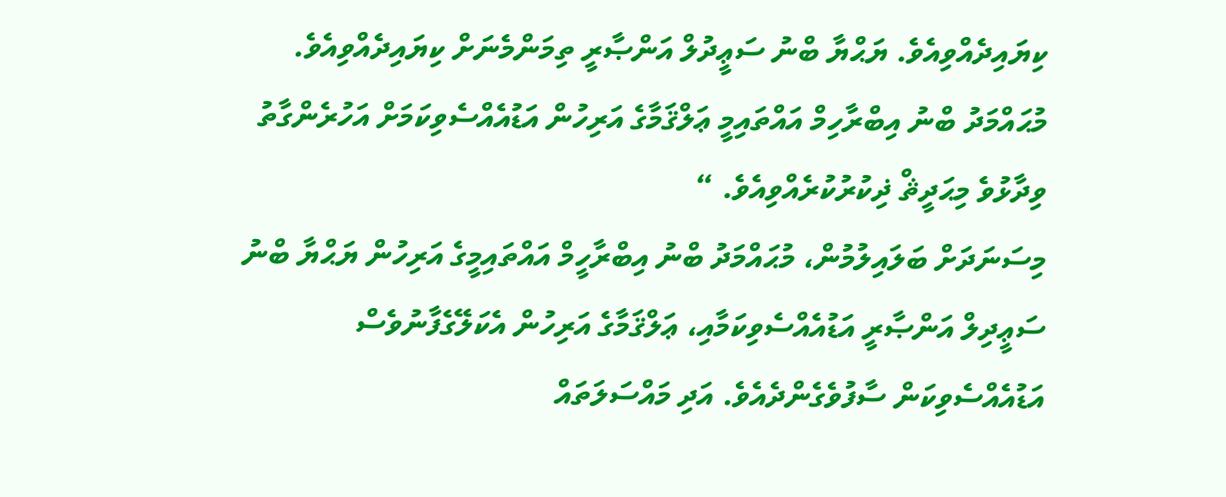ކިޔައިދެއްވިއެވެ. ޔަޙްޔާ ބްނު ސަޢީދުލް އަންޞާރީ ތިމަންމެނަށް ކިޔައިދެއްވިއެވެ. މުޙައްމަދު ބްނު އިބްރާހިމް އައްތައިމީ ޢަލްޤަމާގެ އަރިހުން އަޑުއެއްސެވިކަމަށް އަހުރެންގާތު ވިދާޅުވެ މިޙަދީޘް ޛިކުރުކުރެއްވިއެވެ. “
މިސަނަދަށް ބަލައިލުމުން، މުޙައްމަދު ބްނު އިބްރާހީމް އައްތައިމީގެ އަރިހުން ޔަޙްޔާ ބްނު ސަޢީދިލް އަންޞާރީ އަޑުއެއްސެވިކަމާއި، ޢަލްޤަމާގެ އަރިހުން އެކަލޭގެފާނުވެސް އަޑުއެއްސެވިކަން ސާފުވެގެންދެއެވެ. އަދި މައްސަލަތައް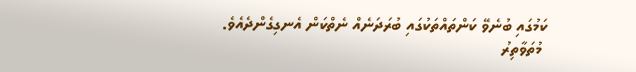ކަމުގައި ބުނެވޭ ކަންތައްތަކުގައި ބުރަދަނެއް ނެތްކަން އެނގިގެންދެއެވެ.
 މުތަވާތިރު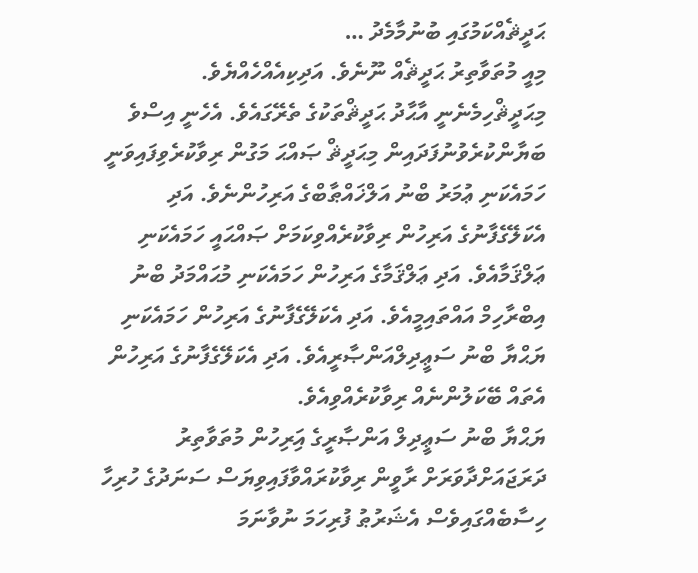ޙަދީޘެއްކަމުގައި ބުނުމާމެދު …
މިއީ މުތަވާތިރު ޙަދީޘެއް ނޫނެވެ. އަދިކިއެއްހެއްޔެވެ. މިޙަދީޘްހިމެނެނީ އާޙާދު ޙަދީޘްތަކުގެ ތެރޭގައެވެ. އެހެނީ އިސްވެ ބަޔާންކުރެވުނުފަދައިން މިޙަދީޘް ޞައްޙަ މަގުން ރިވާކުރެވިފައިވަނީ ހަމައެކަނި ޢުމަރު ބްނު އަލްޚައްޠާބްގެ އަރިހުންނެވެ. އަދި އެކަލޭގެފާނުގެ އަރިހުން ރިވާކުރެއްވިކަމަށް ޞައްޙައީ ހަމައެކަނި ޢަލްޤަމާއެވެ. އަދި ޢަލްޤަމާގެ އަރިހުން ހަމައެކަނި މުޙައްމަދު ބްނު އިބްރާހިމް އައްތައިމީއެވެ. އަދި އެކަލޭގެފާނުގެ އަރިހުން ހަމައެކަނި ޔަޙްޔާ ބްނު ސަޢީދިލްއަންޞާރީއެވެ. އަދި އެކަލޭގެފާނުގެ އަރިހުން އެތައް ބޭކަލުންނެއް ރިވާކުރެއްވިއެވެ.
ޔަޙްޔާ ބްނު ސަޢީދިލް އަންޞާރީގެ އަިރިހުން މުތަވާތިރު ދަރަޖައަށްދާވަރަށް ރާވީން ރިވާކުރައްވާފައިވިޔަސް ސަނަދުގެ ހުރިހާ ހިސާބެއްގައިވެސް އެޝަރުޠު ފުރިހަމަ ނުވާނަމަ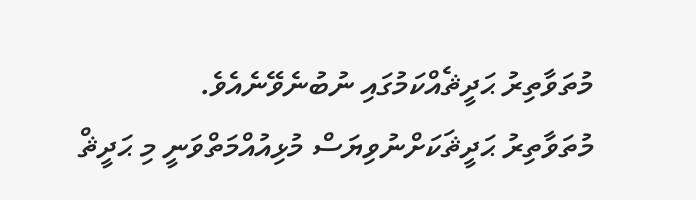މުތަވާތިރު ޙަދީޘެއްކަމުގައި ނުބުނެވޭނެއެވެ.
މުތަވާތިރު ޙަދީޘަކަށްނުވިޔަސް މުޅިއުއްމަތްވަނީ މި ޙަދީޘް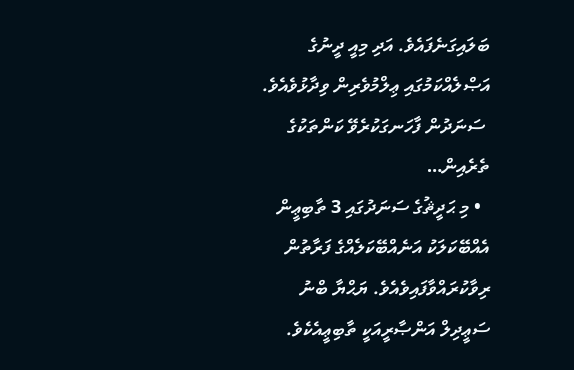ބަލައިގަނެފައެވެ. އަދި މިއީ ދީނުގެ އަޞްލެއްކަމުގައި ޢިލްމުވެރިން ވިދާޅުވެއެވެ.
 ސަނަދުން ފާހަނގަކުރެވޭ ކަންތަކުގެ ތެރެއިން…
  • މި ޙަދީޘުގެ ސަނަދުގައި 3 ތާބިޢީން އެއްބޭކަލަކު އަނެއްބޭކަލެއްގެ ފަރާތުން ރިވާކުރައްވާފައިވެއެވެ. ޔަޙްޔާ ބްނު ސަޢީދިލް އަންޞާރީއަކީ ތާބިޢީއެކެވެ.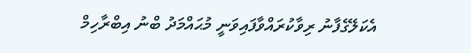އެކަލޭގެފާނު ރިވާކުރައްވާފައިވަނީ މުޙައްމަދު ބްނު އިބްރާހިމް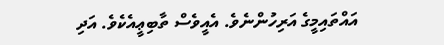އައްތައިމީގެ އަރިހުންނެވެ. އެއީވެސް ތާބިޢީއެކެވެ. އަދި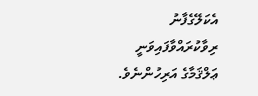އެކަލޭގެފާނު ރިވާކުރައްވާފައިވަނީ ޢަލްޤަމާގެ އަރިހުންނެވެ.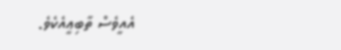އެއީވެސް ތާބިޢީއެކެވެ.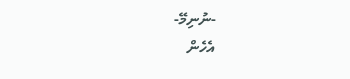-ނުނިމޭ-
އެހެން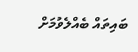ބައިތައް ބެއްލެވުމަށް